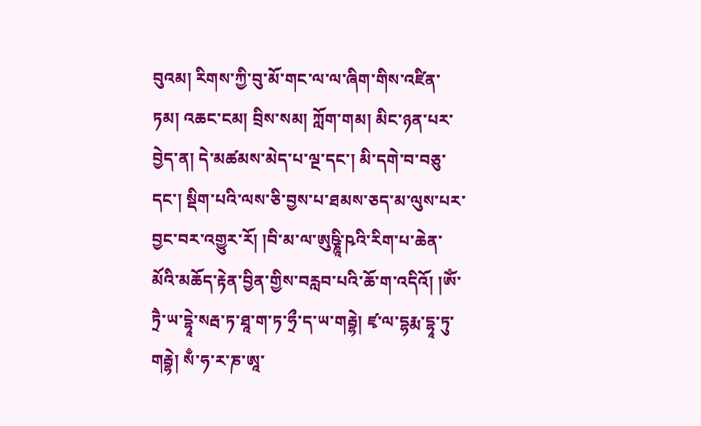བུའམ། རིགས་ཀྱི་བུ་མོ་གང་ལ་ལ་ཞིག་གིས་འཛིན་ཏམ། འཆང་ངམ། བྲིས་སམ། ཀློག་གམ། མིང་ཉན་པར་བྱེད་ན། དེ་མཚམས་མེད་པ་ལྔ་དང་། མི་དགེ་བ་བཅུ་དང་། སྡིག་པའི་ལས་ཅི་བྱས་པ་ཐམས་ཅད་མ་ལུས་པར་བྱང་བར་འགྱུར་རོ། །བི་མ་ལ་ཨུཥྞཱི་ཥའི་རིག་པ་ཆེན་མོའི་མཆོད་རྟེན་བྱིན་གྱིས་བརླབ་པའི་ཆོ་ག་འདིའོ། །ཨོཾ་ཏྲཻ་ཡ་དྷཱེ་སརྦ་ཏ་ཐཱ་ག་ཏ་ཧྲྀ་ད་ཡ་གརྦྷེ། ཛྭ་ལ་དྷརྨ་དྷཱ་ཏུ་གརྦྷེ། སྃ་ཧ་ར་ཎ་ཨཱ་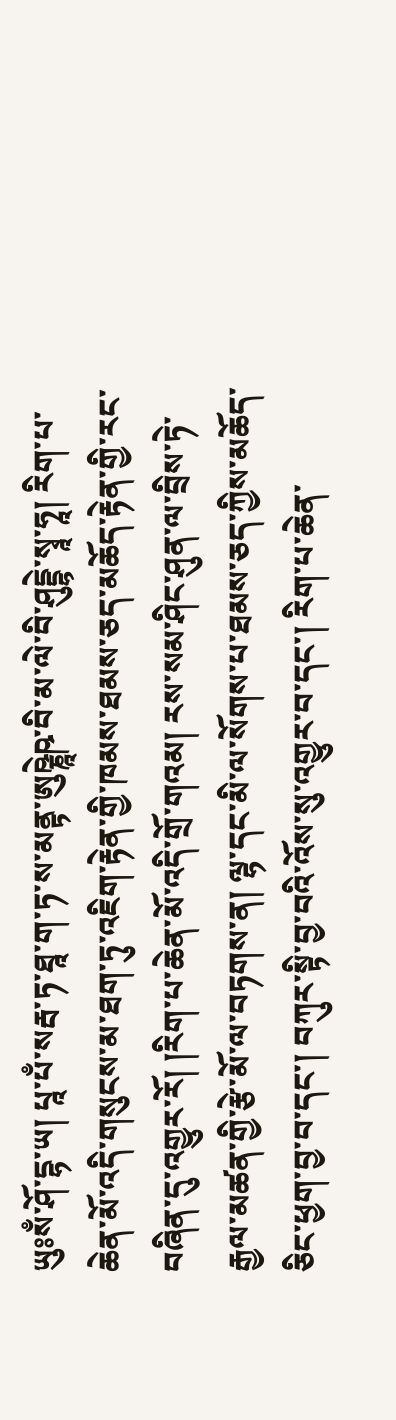ཡུཿསྃ་ཤོ་དྷ་ཡ། པཱ་པྃ་སརྦ་ཏ་ཐཱ་ག་ཏ་ས་མནྟ་ཨུཥྞཱེཥ་བི་མ་ལེ་བི་ཤུདྡྷེ་སྭཱ་ཧཱ། རིག་པ་ཆེན་མོ་འདི་གསུངས་མ་ཐག་ཏུ་འཇིག་རྟེན་གྱི་ཁམས་ཐམས་ཅད་མཆོད་རྟེན་གྱི་རང་བཞིན་དུ་འགྱུར་རོ། །རིག་པ་ཆེན་མོ་འདི་གྲོ་གའམ། རས་སམ་ཤིང་ཤུན་ལ་བྲིས་ཏེ་རྒྱལ་མཚན་གྱི་རྩེ་མོ་ལ་བཏགས་ན། ལྷ་དང་མི་ལ་སོགས་པ་ཐམས་ཅད་ཀྱིས་མཆོད་ཅིང་ཕྱག་བྱ་བ་དང་། བཀུར་སྟི་བྱ་བའི་འོས་སུ་འགྱུར་བ་དང་། རིག་པ་ཆེན་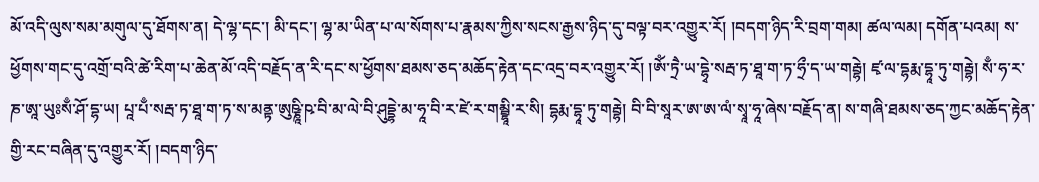མོ་འདི་ལུས་སམ་མགུལ་དུ་ཐོགས་ན། དེ་ལྷ་དང་། མི་དང་། ལྷ་མ་ཡིན་པ་ལ་སོགས་པ་རྣམས་ཀྱིས་སངས་རྒྱས་ཉིད་དུ་བལྟ་བར་འགྱུར་རོ། །བདག་ཉིད་རི་བྲག་གམ། ཚལ་ལམ། དགོན་པའམ། ས་ཕྱོགས་གང་དུ་འགྲོ་བའི་ཚེ་རིག་པ་ཆེན་མོ་འདི་བརྗོད་ན་རི་དང་ས་ཕྱོགས་ཐམས་ཅད་མཆོད་རྟེན་དང་འདྲ་བར་འགྱུར་རོ། །ཨོཾ་ཏྲཻ་ཡ་དྷྭེ་སརྦ་ཏ་ཐཱ་ག་ཏ་ཧྲྀ་ད་ཡ་གརྦྷེ། ཛྭ་ལ་དྷརྨ་དྷཱ་ཏུ་གརྦྷེ། སྃ་ཧ་ར་ཎ་ཨཱ་ཡུཿསྃ་ཤོ་དྷ་ཡ། པཱ་པྃ་སརྦ་ཏ་ཐཱ་ག་ཏ་ས་མནྟ་ཨུཥྞཱི་ཥ་བི་མ་ལེ་བི་ཤུདྡྷེ་མ་ཧཱ་བི་ར་ཛེ་ར་གམྦྷཱི་ར་སི། དྷརྨ་དྷཱ་ཏུ་གརྦྷེ། བི་བི་སཱར་ཨ་ཨ་ལཾ་སྭཱ་ཧཱ་ཞེས་བརྗོད་ན། ས་གཞི་ཐམས་ཅད་ཀྱང་མཆོད་རྟེན་གྱི་རང་བཞིན་དུ་འགྱུར་རོ། །བདག་ཉིད་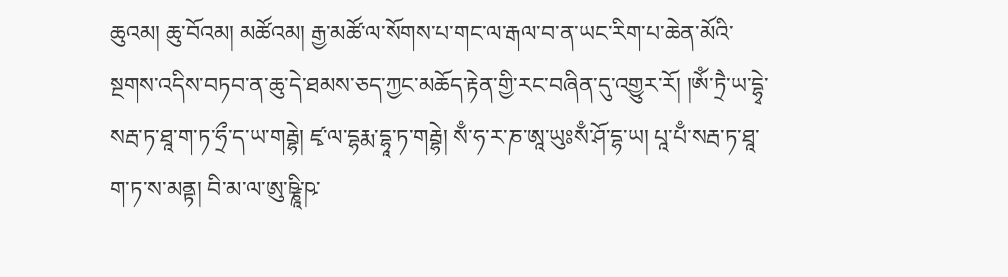ཆུའམ། ཆུ་བོའམ། མཚོའམ། རྒྱ་མཚོ་ལ་སོགས་པ་གང་ལ་རྒལ་བ་ན་ཡང་རིག་པ་ཆེན་མོའི་སྔགས་འདིས་བཏབ་ན་ཆུ་དེ་ཐམས་ཅད་ཀྱང་མཆོད་རྟེན་གྱི་རང་བཞིན་དུ་འགྱུར་རོ། །ཨོཾ་ཏྲཻ་ཡ་དྷྭེ་སརྦ་ཏ་ཐཱ་ག་ཏ་ཧྲྀ་ད་ཡ་གརྦྷེ། ཛྭ་ལ་དྷརྨ་དྷཱ་ཏ་གརྦྷེ། སྃ་ཧ་ར་ཎ་ཨཱ་ཡུཿསྃ་ཤོ་དྷ་ཡ། པཱ་པྃ་སརྦ་ཏ་ཐཱ་ག་ཏ་ས་མནྟ། བི་མ་ལ་ཨུ་ཥྞཱི་ཥ་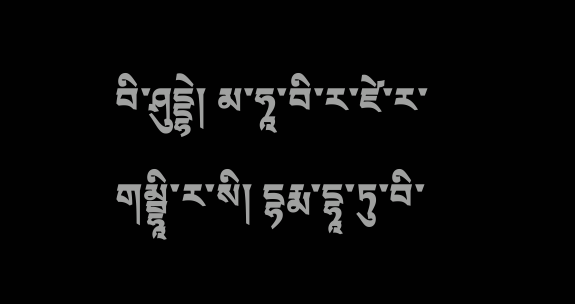བི་ཤུདྡྷེ། མ་ཧཱ་བི་ར་ཛེ་ར་གམྦྷཱི་ར་སི། དྷརྨ་དྷཱ་ཏུ་བི་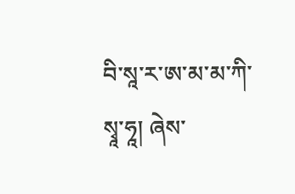བི་སཱ་ར་ཨ་མ་མ་ཀི་སྭཱ་ཧཱ། ཞེས་